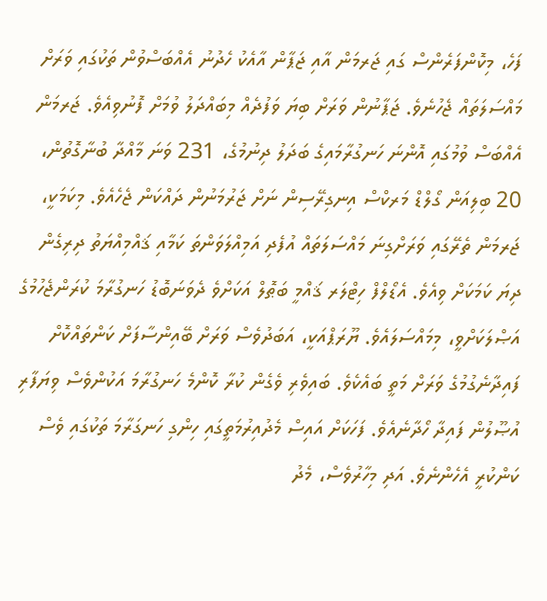ފަހެ، މިކޮންފަރެންސް ގައި ޖަރމަން އާއި ޖަޕާން އާއެކު ހެދުނު އެއްބަސްވުން ތަކުގައި ވަރަށް މައްސަލަތައް ޖެހުނެވެ. ޖަޕާނުން ވަރަށް ބިޔަ ވަފުދެއް މިބައްދަލު ވުމަށް ފޮނުވިއެވެ. ޖަރމަން އެއްބަސް ވުމުގައި އޮންނަ ހަނގުރާމައިގެ ބަދަލު ދިނުމުގެ، 231 ވަނަ މާއްދާ ބުނާގޮތުން، 20 ބިލިއަން ގޯލްޑް މަރކްސް އިނގިރޭސިން ނަށް ޖަރުމަނުން ދައްކަން ޖެހެއެވެ. މިކަމަކީ، ޖަރމަން ތެރޭގައި ވަރަށްގިނަ މައްސަލަތައް އުފެދި އަމިއްލަވަންތަ ކަމާއި ޤައްމިއްޔަތު ދިރިގެން ދިޔަ ކަމަކަށް ވިއެވެ. އެޑޯލްފް ހިޓްލަރ ޤައްމީ ބަޠޮލް އަކަށްވެ ދެވަނަބޮޑު ހަނގުރާމަ ކުރަންޖެހުމުގެ އަޞްލަކަށްވީ، މިމައްސަލައެވެ. ޔޫރަޕްއަކީ، އަބަދުވެސް ވަރަށް ބޭއިންސާފަށް ކަންތައްކޮށް ފައިދާނެގުމުގެ ވަރަށް މަތީ ބައެކެވެ. ބައިވެރި ވެގެން ކުރާ ކޮންމެ ހަނގުރާމަ އަކުންވެސް ވިޔަފާރި އުޞޫލުން ފައިދާ ހޯދާނެއެވެ. ފަހަކަށް އައިސް މެދުއިރުމަތީގައި ހިންގި ހަނގަރާމަ ތަކުގައި ވެސް ކަންކުރީ އެހެންނެވެ. އަދި މިހާރުވެސް، މެދު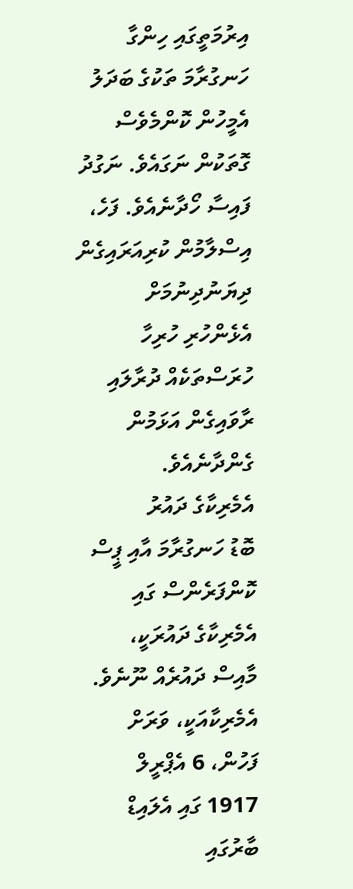އިރުމަތީގައި ހިންގާ ހަނގުރާމަ ތަކުގެ ބަދަލު އެމީހުން ކޮންމެވެސް ގޮތަކުން ނަގައެވެ. ނަގުދު ފައިސާ ހޯދާނެއެވެ. ފަހެ، އިސްލާމުން ކުރިއަރައިގެން ދިޔަނުދިނުމަށް އެޅެންހުރި ހުރިހާ ހުރަސްތަކެއް ދުރާލައި ރާވައިގެން އަޅަމުން ގެންދާނެއެވެ.
އެމެރިކާގެ ދައުރު
ބޮޑު ހަނގުރާމަ އާއި ޕީސް ކޮންފަރެންސް ގައި އެމެރިކާގެ ދައުރަކީ، މާއިސް ދައުރެއް ނޫނެވެ. އެމެރިކާއަކީ، ވަރަށް ފަހުން، 6 އެޕްރީލް 1917 ގައި އެލައިޑް ބާރުގައި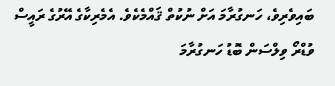ބައިވެރިވެ، ހަނގުރާމަ އަށް ނުކުތް ޤައްމެކެވެ. އެމެރިކާގެ އޭރުގެ ރައީސް ވުޑްރޯ ވިލްސަން ބޮޑު ހަނގުރާމަ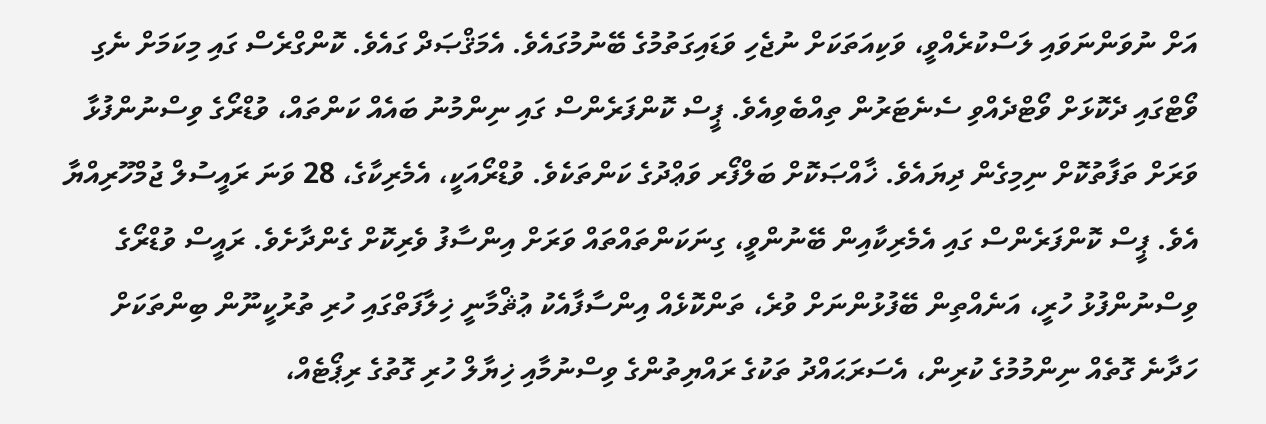އަށް ނުވަންނަވައި ލަސްކުރެއްވީ، ވަކިއަތަކަށް ނުޖެހި ވަޑައިގަތުމުގެ ބޭނުމުގައެވެ. އެމަޤްޞަދް ގައެވެ. ކޮންގްރެސް ގައި މިކަމަށް ނެގި ވޯޓްގައި ދެކޮޅަށް ވޯޓްދެއްވި ސެނެޓަރުން ތިއްބެވިއެވެ. ޕީސް ކޮންފަރެންސް ގައި ނިންމުނު ބައެއް ކަންތައް، ވުޑްރޯގެ ވިސްނުންފުޅާ ވަރަށް ތަފާތުކޮށް ނިމިގެން ދިޔައެވެ. ޚާއްޞަކޮށް ބަލްފޯރ ވަޢްދުގެ ކަންތަކެވެ. ވުޑްރޯއަކީ، އެމެރިކާގެ، 28 ވަނަ ރައީސުލް ޖުމްހޫރިއްޔާ އެވެ. ޕީސް ކޮންފަރެންސް ގައި އެމެރިކާއިން ބޭނުންވީ، ގިނަކަންތައްތައް ވަރަށް އިންސާފު ވެރިކޮށް ގެންދާށެވެ. ރައީސް ވުޑްރޯގެ ވިސްނުންފުޅު ހުރީ، އަނެއްތިން ބޭފުޅުންނަށް ވުރެ، ތަންކޮޅެއް އިންސާފާއެކު ޢުޘްމާނީ ޚިލާފަތްގައި ހުރި ތުރުކީނޫން ބިންތަކަށް ހަދާނެ ގޮތެއް ނިންމުމުގެ ކުރިން، އެސަރަޙައްދު ތަކުގެ ރައްޔިތުންގެ ވިސްނުމާއި ޚިޔާލް ހުރި ގޮތުގެ ރިޕޯޓެއް،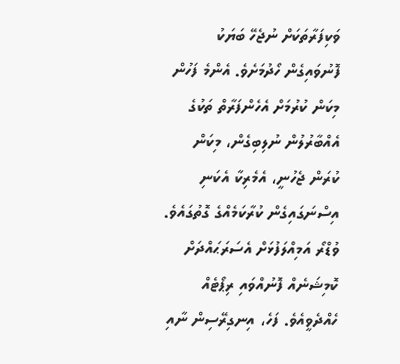ވަކިފަރާތަކަށް ނުޖެހޭ ބަޔަކު ފޮނުވައިގެން ހޯދުމަށެވެ. އެންމެ ފަހުން މިކަން ކުރުމަށް އެހެންފަރާތް ތަކުގެ އެއްބާރުލުން ނުލިބިގެން، މިކަން ކުރަން ޖެހުނީ، އެމެރިކާ އެކަނި އިސްނަގައިގެން ކުރާކަމެއްގެ ގޮތުގައެވެ. ވުޑްރޯ އަމިއްލަފުޅަށް އެސަރަޙައްދަށް ކޮމިޝަނެއް ފޮނުއްވައި ރިޕޯޓެއް ހެއްދެވީއެވެ. ފަހެ، އިނގިރޭސިން ނާއި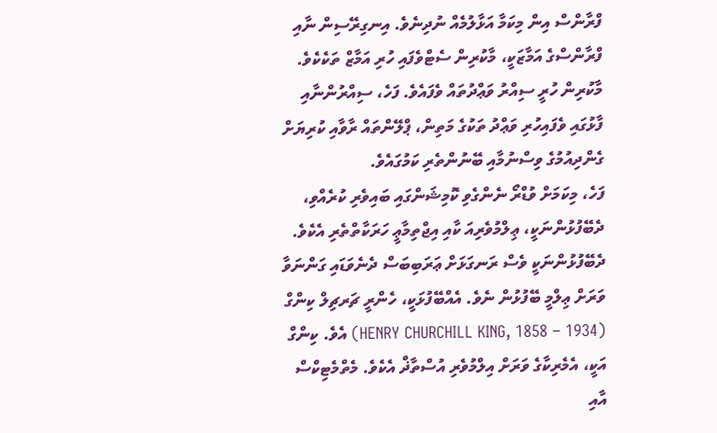ފްރާންސް އިން މިކަމާ އަޅާލުމެއް ނުދިނެވެ. އިނގިރޭސިން ނާއި ފްރާންސްގެ އަމާޒަކީ، މާކުރިން ސެޓްވެފައި ހުރި އަމާޒް ތަކެކެވެ. މާކުރިން ހުރީ ސިއްރު ވަޢްދުތައް ވެފައެވެ. ފަހެ، ސިއްރުންނާއި ފާޅުގައި ވެފައިހުރި ވަޢްދު ތަކުގެ މަތިން، ޕްލޭންތައް ރާވާއި ކުރިޔަށް ގެންދިއުމުގެ ވިސްނުމާއި ބޭނުންތެރި ކަމުގައެވެ.
ފަހެ، މިކަމަށް ވުޑްރޯ ނެންގެވި ކޮމިޝަންގައި ބައިވެރި ކުރެއްވި، ދެބޭފުޅުންނަކީ، ޢިލްމުވެރިއަ ކާއި އިޖްތިމާޢީ ހަރަކާތްތެރި އެކެވެ. ދެބޭފުޅުންނަކީ ވެސް ރަނގަޅަށް ޢަރަބިބަސް ދެނެވަޑައި ގަންނަވާ ވަރަށް ޢިލްމީ ބޭފުޅުން ނެވެ. އެއްބޭފުޅަކީ، ހެންރީ ޗަރޗިލް ކިންގް (HENRY CHURCHILL KING, 1858 – 1934) އެވެ. ކިންގް އަކީ، އެމެރިކާގެ ވަރަށް އިލްމުވެރި އުސްތާޛް އެކެވެ. މެތްމެޓިކްސް އާއި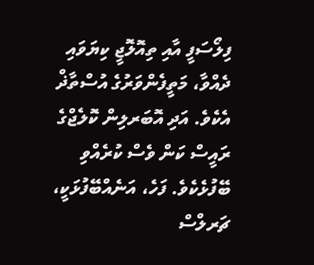ފިލޯސަފީ އާއި ތިއޮލޮޖީ ކިޔަވައި ދެއްވާ، މަތީފެންވަރުގެ އުސްތާޛް އެކެވެ. އަދި އޮބަރލިން ކޮލެޖްގެ ރައީސް ކަން ވެސް ކުރެއްވި ބޭފުޅެކެވެ. ފަހެ، އަނެއްބޭފުޅަކީ، ޗަރލްސް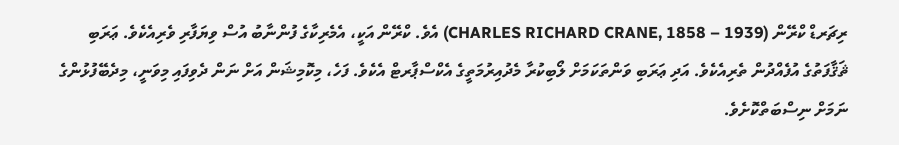ރިޗަރޑް ކްރޭން (CHARLES RICHARD CRANE, 1858 – 1939) އެވެ. ކްރޭން އަކީ، އެމެރިކާގެ ފުންނާބު އުސް ވިޔަފާރި ވެރިއެކެވެ. ޢަރަބި ޘަޤާފަތުގެ އުފެއްދުން ތެރިއެކެވެ. އަދި ޢަރަބި ވަންތަކަމަށް ލޯބިކުރާ މެދުއިރުމަތީގެ އެކްސްޕާރޓް އެކެވެ. ފަހެ، މިކޮމިޝަން އަށް ނަން ދެވިފައި މިވަނީ، މިދެބޭފުޅުންގެ ނަމަށް ނިސްބަތްކޮށެވެ.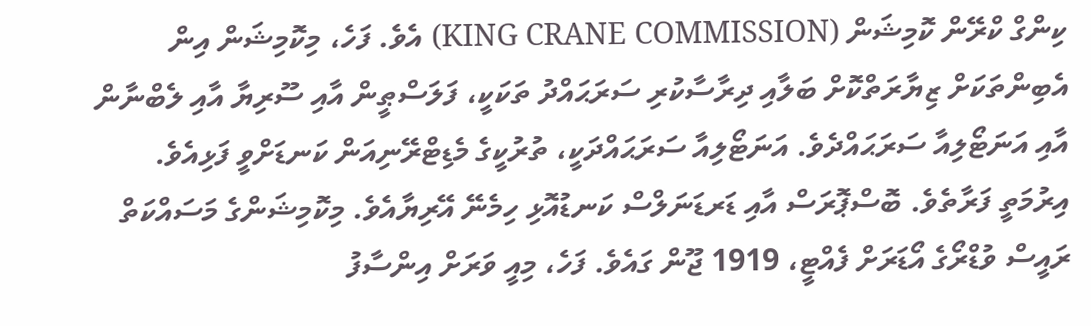ކިންގް ކްރޭން ކޮމިޝަން (KING CRANE COMMISSION) އެވެ. ފަހެ، މިކޮމިޝަން އިން އެބިންތަކަށް ޒިޔާރަތްކޮށް ބަލާއި ދިރާސާކުރި ސަރަޙައްދު ތަކަކީ، ފަލަސްޠީން އާއި ސޫރިޔާ އާއި ލެބްނާން އާއި އަނަޓޯލިއާ ސަރަޙައްދެވެ. އަނަޓޯލިއާ ސަރަޙައްދަކީ، ތުރުކީގެ މެޑިޓްރޭނިއަން ކަނޑަށްވީ ފަޅިއެވެ. އިރުމަތީ ފަރާތެވެ. ބޮސްޕޮރަސް އާއި ޑަރޑަނަލްސް ކަނޑުއޮޅި ހިމެނޭ އޭރިޔާއެވެ. މިކޮމިޝަންގެ މަސައްކަތް ރައީސް ވުޑްރޯގެ އޯޑަރަށް ފެއްޓީ، 1919 ޖޫން ގައެވެ. ފަހެ، މިއީ ވަރަށް އިންސާފު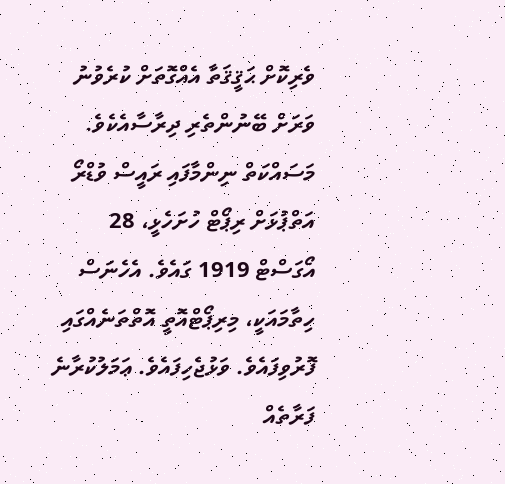ވެރިކޮށް ޙަޤީޤަތާ އެއްގޮތަށް ކުރެވުނު ވަރަށް ބޭނުންތެރި ދިރާސާއެކެވެ. މަސައްކަތް ނިންމާފައި ރައީސް ވުޑްރޯ އަތްޕުޅަށް ރިޕޯޓް ހުށަހެޅީ، 28 އޯގަސްޓް 1919 ގައެވެ. އެހެނަސް ހިތާމައަކީ، މިރިޕޯޓްއޮތީ އޮތްތަނެއްގައި ފޮރުވިފައެވެ. ވަޅުޖެހިފައެވެ. ޢަމަލުކުރާނެ ފަރާތެއް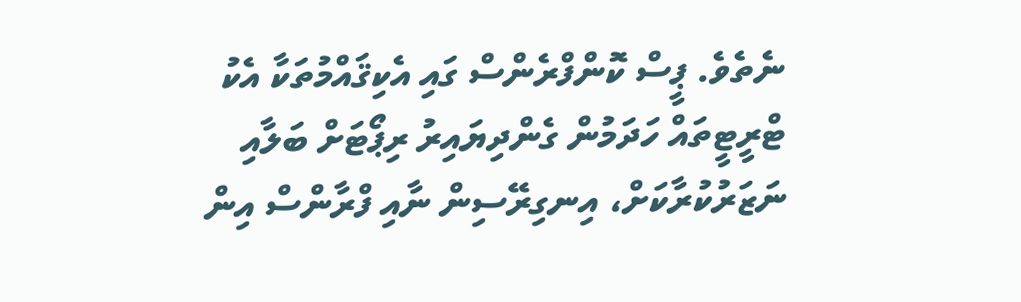ނެތެވެ. ޕީސް ކޮންފްރެންސް ގައި އެކިޤައްމުތަކާ އެކު ޓްރީޓީތައް ހަދަމުން ގެންދިޔައިރު ރިޕޯޓަށް ބަލާއި ނަޒަރުކުރާކަށް، އިނގިރޭސިން ނާއި ފްރާންސް އިން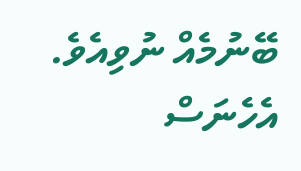ބޭނުމެއް ނުވިއެވެ. އެހެނަސް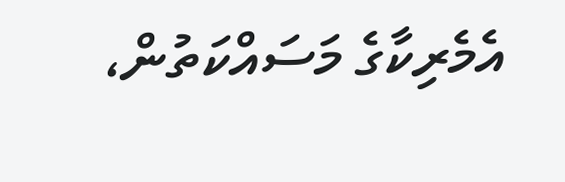އެމެރިކާގެ މަސައްކަތުން،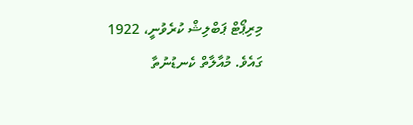މިރިޕޯޓް ޕަބްލިޝް ކުރެވުނީ، 1922 ގައެވެ. މުއާލާތް ކެނޑުނުތާ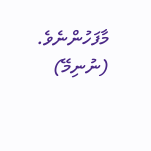މާފަހުންނެވެ.
(ނުނިމޭ)